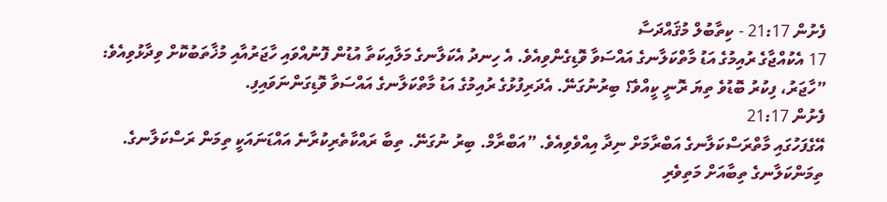ފެށުން 21:17 - ކިތާބުލް މުޤައްދަސާ
17 އެކުއްޖާގެ ރުއިމުގެ އަޑު މާތްކަލާނގެ އައްސަވާ ވޮޑިގެންވިއެވެ. އެ ހިނދު އެކަލާނގެ މަލާއިކަތާ އުޑުން ފޮނުއްވައި ހާޖަރުއާއި މުޚާތަބުކޮށް ވިދާޅުވިއެވެ: ”ހާޖަރު، ފިކުރު ބޮޑުވެ ތިޔަ ރޮނީ ކީއްވެ؟ ބިރުނުގަނޭ. އެދަރިފުޅުގެ ރުއިމުގެ އަޑު މާތްކަލާނގެ އައްސަވާ ވޮޑިގަންނަވައިފި.
ފެށުން 21:17
އޭގެފަހުގައި މާތްރަސްކަލާނގެ އަބްރާމަށް ނިދާ އިއްވެވިއެވެ. ”އަބްރާމް. ބިރު ނުގަނޭ. ތިބާ ރައްކާތެރިކުރާނެ އައްޑަނައަކީ ތިމަން ރަސްކަލާނގެ. ތިމަންކަލާނގެ ތިބާއަށް މަތިވެރި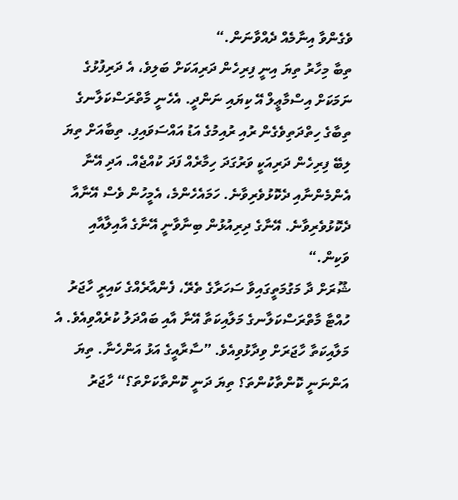ވެގެންވާ އިނާމެއް ދެއްވާނަން.“
ތިބާ މިހާރު ތިޔަ އިނީ ފިރިހެން ދަރިއަކަށް ބަލިވެ، އެ ދަރިފުޅުގެ ނަމަކަށް އިސްމާޢީލް އޭ ކިޔައި ނަންދީ. އެހެނީ މާތްރަސްކަލާނގެ ތިބާގެ ހިތްދަތިވެގެން ރުއި ރުއިމުގެ އަޑު އައްސަވައިފި. ތިބާއަށް ތިޔަ ލިބޭ ފިރިހެން ދަރިއަކީ ވަރުގަދަ ހިމާރެއް ފަދަ ކުއްޖެއް. އަދި އޭނާ އެންމެންނާއި ދެކޮޅުވެރިވާނެ. ހަމައެހެންމެ، އެމީހުން ވެސް އޭނާއާ ދެކޮޅުވެރިވާނެ. އޭނާގެ ދިރިއުޅުން ބިނާވާނީ އޭނާގެ އާއިލާއާއި ވަކިން.“
ޝޫރަށް ދާ މަގުމަތީގައިވާ ސަހަރާގެ ތެރޭ، ފެންއާރެއްގެ ކައިރީ ހާޖަރު ހުއްޓާ މާތްރަސްކަލާނގެ މަލާއިކަތާ އޭނާ އާއި ބައްދަލު ކުރެއްވިއެވެ. އެ މަލާއިކަތާ ހާޖަރަށް ވިދާޅުވިއެވެ. ”ސާރާއީގެ އަޅު އަންހެނާ. ތިޔަ އަންނަނީ ކޮންތާކުންތަ؟ ތިޔަ ދަނީ ކޮންތާކަށްތަ؟“ ހާޖަރު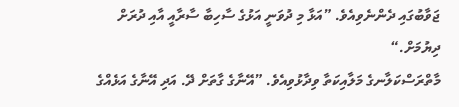ޖަވާބުގައި ދެންނެވިއެވެ. ”އަޅާ މި ދުވަނީ އަޅުގެ ސާހިބާ ސާރާއީ އާއި ދުރަށް ދިޔުމަށް.“
މާތްރަސްކަލާނގެ މަލާއިކަތާ ވިދާޅުވިއެވެ. ”އޭނާގެ ގާތަށް ދޭ. އަދި އޭނާގެ އަޅެއްގެ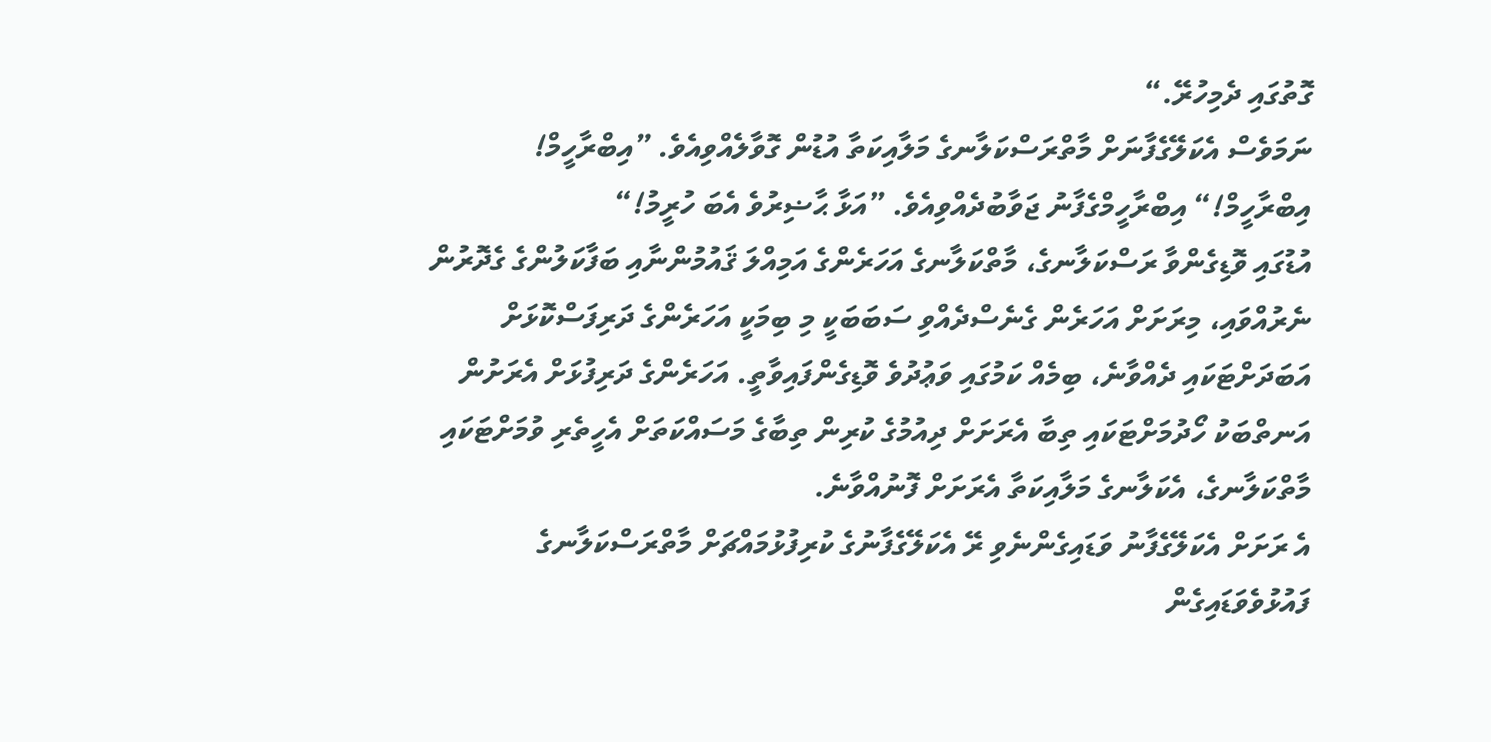ގޮތުގައި ދެމިހުރޭ.“
ނަމަވެސް އެކަލޭގެފާނަށް މާތްރަސްކަލާނގެ މަލާއިކަތާ އުޑުން ގޮވާލެއްވިއެވެ. ”އިބްރާހީމް! އިބްރާހީމް!“ އިބްރާހީމްގެފާނު ޖަވާބުދެއްވިއެވެ. ”އަޅާ ޙާޟިރުވެ އެބަ ހުރީމު!“
އުޑުގައި ވޮޑިގެންވާ ރަސްކަލާނގެ، މާތްކަލާނގެ އަހަރެންގެ އަމިއްލަ ޤައުމުންނާއި ބަފާކަލުންގެ ގެދޮރުން ނެރުއްވައި، މިރަށަށް އަހަރެން ގެނެސްދެއްވި ސަބަބަކީ މި ބިމަކީ އަހަރެންގެ ދަރިފަސްކޮޅަށް އަބަދަށްޓަކައި ދެއްވާނެ، ބިމެއް ކަމުގައި ވަޢުދުވެ ވޮޑިގެންފައިވާތީ. އަހަރެންގެ ދަރިފުޅަށް އެރަށުން އަނތްބަކު ހޯދުމަށްޓަކައި ތިބާ އެރަށަށް ދިއުމުގެ ކުރިން ތިބާގެ މަސައްކަތަށް އެހީތެރި ވުމަށްޓަކައި މާތްކަލާނގެ، އެކަލާނގެ މަލާއިކަތާ އެރަށަށް ފޮނުއްވާނެ.
އެ ރަށަށް އެކަލޭގެފާނު ވަޑައިގެންނެވި ރޭ އެކަލޭގެފާނުގެ ކުރިފުޅުމައްޗަށް މާތްރަސްކަލާނގެ ފައުޅުވެވަޑައިގެން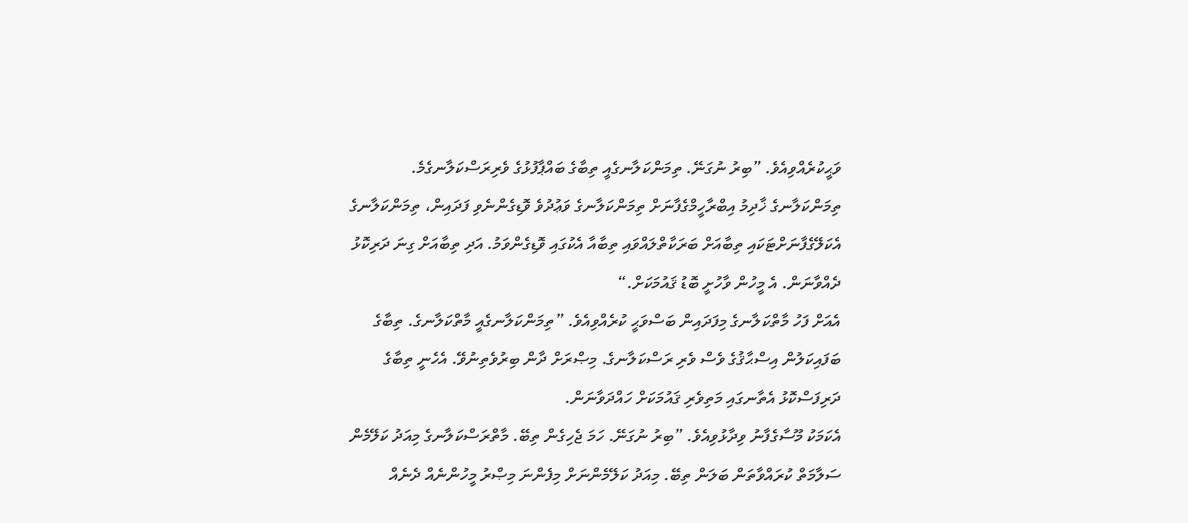ވަޙީކުރެއްވިއެވެ. ”ބިރު ނުގަނޭ. ތިމަންކަލާނގެއީ ތިބާގެ ބައްޕާފުޅުގެ ވެރިރަސްކަލާނގެމެ. ތިމަންކަލާނގެ ޚާދިމު އިބްރާހީމްގެފާނަށް ތިމަންކަލާނގެ ވަޢުދުވެ ވޮޑިގެންނެވި ފަދައިން، ތިމަންކަލާނގެ އެކަލޭގެފާނަށްޓަކައި ތިބާއަށް ބަރަކާތްލައްވައި ތިބާއާ އެކުގައި ވޮޑިގެންވަމު. އަދި ތިބާއަށް ގިނަ ދަރިކޮޅު ދެއްވާނަން. އެ މީހުން ވާހުށީ ބޮޑު ޤައުމަކަށް.“
އެއަށް ފަހު މާތްކަލާނގެ މިފަދައިން ބަސްވަޙީ ކުރެއްވިއެވެ. ”ތިމަންކަލާނގެއީ މާތްކަލާނގެ. ތިބާގެ ބަފައިކަލުން އިސްޙާޤުގެ ވެސް ވެރި ރަސްކަލާނގެ. މިޞްރަށް ދާން ބިރުވެތިނުވޭ. އެހެނީ ތިބާގެ ދަރިފަސްކޮޅު އެތާނގައި މަތިވެރި ޤައުމަކަށް ހައްދަވާނަން.
އެކަމަކު މޫސާގެފާނު ވިދާޅުވިއެވެ. ”ބިރު ނުގަނޭ. ހަމަ ޖެހިގެން ތިބޭ. މާތްރަސްކަލާނގެ މިއަދު ކަލޭމެން ސަލާމަތް ކުރައްވާތަން ބަލަން ތިބޭ. މިއަދު ކަލޭމެންނަށް މިފެންނަ މިޞްރު މީހުންނެއް ދެނެއް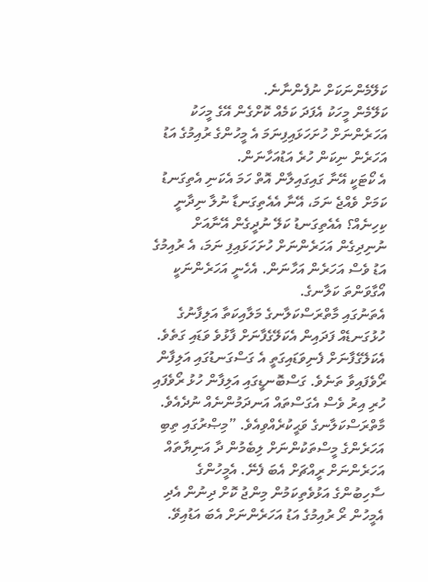ކަލޭމެންނަކަށް ނުފެންނާނެ.
ކަލޭމެން މީހަކު އެފަދަ ކަމެއް ކޮށްގެން އޭގެ މީހަކު އަހަރެންނަށް ހުށަހަޅައިފިނަމަ އެ މީހުންގެ ރުއިމުގެ އަޑު އަހަރެން ނިކަން ހުރެ އަޑުއަހާނަން.
އެ ކޯޓަކީ އޭނާ ގައިގައިލާން އޮތް ހަމަ އެކަނި އެތިގަނޑު ކަމަށް ވެއްޖެ ނަމަ، އޭނާ އެއެތިގަނޑާ ނުލާ ނިދާނީ ކިހިނެއް؟ އެއެތިގަނޑު ކަލޭ ނުދީގެން އޭނާއަށް ނުނިދިގެން އަހަރެންނަށް ހުށަހަޅައިފި ނަމަ، އެ ރުއިމުގެ އަޑު ވެސް އަހަރެން އަހާނަން. އެހެނީ އަހަރެންނަކީ އޯގާވަންތަ ކަލާނގެ.
އެތަނުގައި މާތްރަސްކަލާނގެ މަލާއިކަތާ އަލިފާނުގެ ހުޅުގަނޑެއް ފަދައިން އެކަލޭގެފާނަށް ފާޅުވެ ވަޑައި ގަތެވެ. އެކަލޭގެފާނަށް ފެނިވަޑައިގަތީ އެ ގަސްގަނޑުގައި އަލިފާން ރޯވެފައިވާ ތަނެވެ. ގަސްބޮނޑީގައި އަލިފާން ހުޅު ރޯވެފައި ހުރި އިރު ވެސް އެގަސްތައް އަނދަމުންނެއް ނުދެއެވެ.
މާތްރަސްކަލާނގެ ވަޙީކުރެއްވިއެވެ. ”މިޞްރުގައި ތިބި އަހަރެންގެ މީސްތަކުންނަށް ލިބެމުން ދާ އަނިޔާތައް އަހަރެންނަށް ރީއްޗަށް އެބަ ފެނޭ. އެމީހުންގެ ސާހިބުންގެ އަޅުވެތިކަމުން މިންޖު ކޮށް ދިނުން އެދި އެމީހުން ރޯ ރުއިމުގެ އަޑު އަހަރެންނަށް އެބަ އަޑުއިވޭ.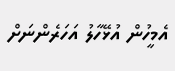އެމީހުން އުޅޭހާލު އަހަރެންނަށް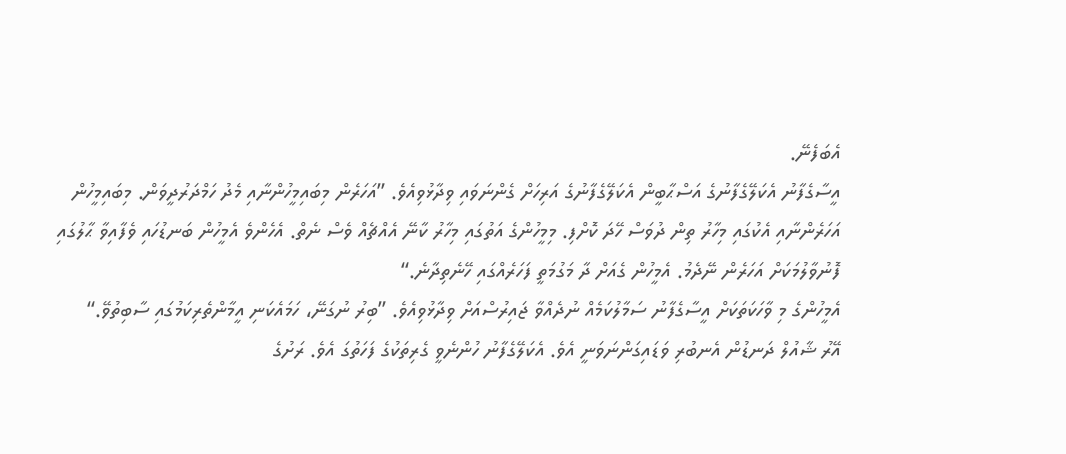އެބަފެނޭ.
އީސާގެފާނު އެކަލޭގެފާނުގެ އަސްޙާބީން އެކަލޭގެފާނުގެ އަރިހަށް ގެންނަވައި ވިދާޅުވިއެވެ. ”އަހަރެން މިބައިމީހުންނާއި މެދު ހަމްދަރުދީވަން. މިބައިމީހުން އަހަރެންނާއި އެކުގައި މިހާރު ތިން ދުވަސް ހޭދަ ކޮށްފި. މިމީހުންގެ އަތުގައި މިހާރު ކާނޭ އެއްޗެއް ވެސް ނެތް. އެހެންވެ އެމީހުން ބަނޑުހައި ވެފާއިވާ ޙާލުގައި ފޮނުވާލުމަކަށް އަހަރެން ނޭދެމު. އެމީހުން ގެއަށް ދާ މަގުމަތީ ފަހަރެއްގައި ހޭނެތިދާނެ.“
އެމީހުންގެ މި ވާހަކަތަކަށް އީސާގެފާނު ސަމާލުކަމެއް ނުދެއްވާ ޖައިރުސްއަށް ވިދާޅުވިއެވެ. ”ބިރު ނުގަނޭ، ހަމައެކަނި އީމާންތެރިކަމުގައި ސާބިތުވޭ.“
އޭރު ޝާއުލް ދަނޑުން އެނބުރި ވަޑައިގަންނަވަނީ އެވެ. އެކަލޭގެފާނު ހުންނެވީ ގެރިތަކުގެ ފަހަތުގަ އެވެ. ރަށުގެ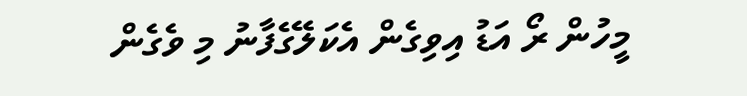މީހުން ރޯ އަޑު އިވިގެން އެކަލޭގެފާނު މި ވެގެން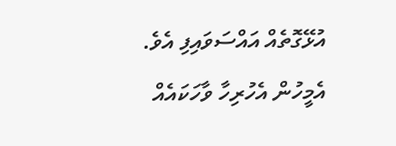އުޅޭގޮތެއް އައްސަވައިފި އެވެ. އެމީހުން އެހުރިހާ ވާހަކައެއް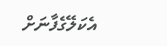އެކަލޭގެފާނަށް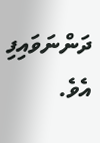ދަންނަވައިފި އެވެ.